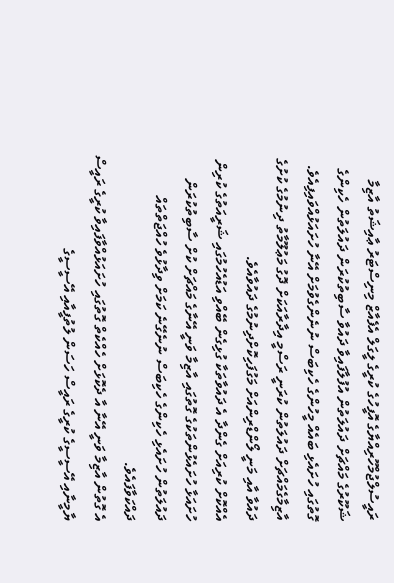ރައީސުލްޖުމްހޫރިއްޔާގެ އޮފީހުގެ ކުރީގެ ލީގަލް އެފެއާޒް މިނިސްޓަރު ޢާއިޝަތު އާޒިމާ ޝަކޫރުގެ މައްޗަށް ދައުލަތުން އުފުލާފައިވާ ދައުވާ ސާބިތުކުރަން ދައުލަތުން ހެކިންގެ ގޮތުގައި ހުށައެޅި ބައެއް މީހުންގެ ހެކިބަސް ނުނެންގެވުމަށް އޭނާ ހުށައަޅުއްވައިފިއެވެ.
އާޒިމާގެމައްޗަށް ދައުލަތުން ކުރަނީ ރަސްމީ އިދާރާއަކަށް ދޮގު މަޢުލޫމާތު ދިނުމުގެ ކުށުގެ ދައުވާ އާއި މަނީ ލޯންޑްރިންއަށް މަގުފަހިކޮށްދިނުމުގެ ދައުވާއެވެ.
އެއްކޮށް ކުރިއަށް ގެންދާ އެ ދައުވާތަކާ ގުޅިގެން ބޭއްވި އަޑުއެހުމުގައި ޝަރީއަތުގެ ކުރިން ހުށައަޅާ ހުށައެޅުންތަކުގެ ގޮތުގައި އާޒިމާ ވަނީ އޭނާގެ މައްޗަށް ކުށް ސާބިތުކުރަން ދައުލަތުން ހުށައެޅި ހެކިންގެ ހެކިބަސް ނުނެގޭނެ ކަމަށް ވިދާޅުވެ ހުއްޖަތްތައް ދައްކަވާފައެވެ.
އެ ގޮތުން އާޒިމާ ވަނީ އޭނާ އާ ދެކޮޅަށް ހެއްކެތް ގޮތުގައި ހުށައަޅުއްވާފައިވާ ކުރީގެ ރައީސް ޔާމީނާއި އޭސީސީގެ ކުރީގެ ރައީސް ހަސަން ލުތުފީއާއި އޭސީސީގެ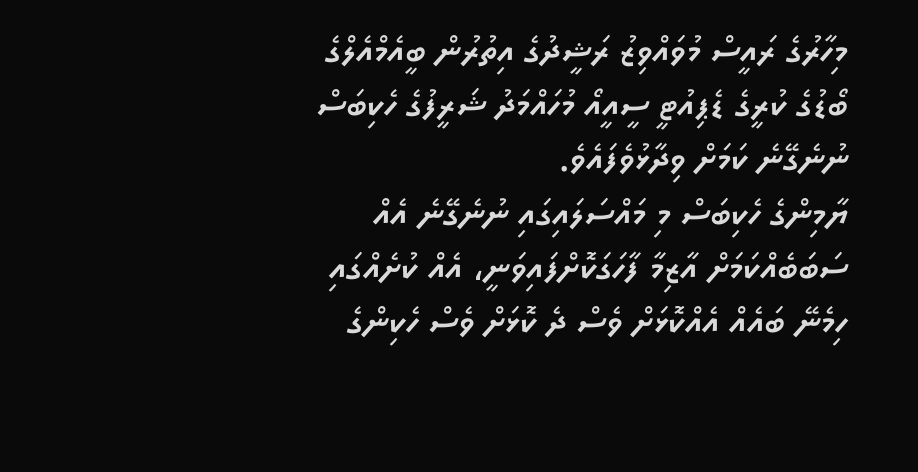މިހާރުގެ ރައީސް މުވައްވިޒު ރަޝީދުގެ އިތުރުން ބީއެމްއެލްގެ ބޯޑުގެ ކުރީގެ ޑެޕިއުޓީ ސީއީއޯ މުހައްމަދު ޝަރީފުގެ ހެކިބަސް ނުނެގޭނެ ކަމަށް ވިދާޅުވެފައެވެ.
ޔާމިންގެ ހެކިބަސް މި މައްސަލައިގައި ނުނެގޭނެ އެއް ސަބަބެއްކަމަށް އާޒިމާ ފާހަގަކޮށްފައިވަނީ، އެއް ކުށެއްގައި ހިމެނޭ ބައެއް އެއްކޮޅަށް ވެސް ދެ ކޮޅަށް ވެސް ހެކިންގެ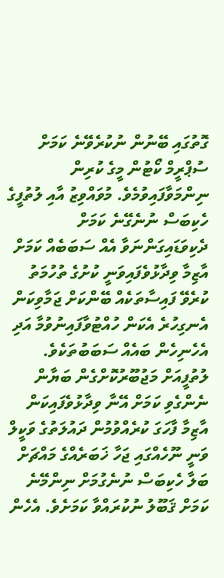ގޮތުގައި ބޭނުން ނުކުރެވޭނެ ކަމަށް ސުޕްރީމް ކޯޓުން މީގެ ކުރިން ނިންމަވާފައިވުމެވެ. މުވައްވިޒު އާއި ލުތުފީގެ ހެކިބަސް ނުނެގޭނެ ކަމަށް ދެކިވަޑައިގަންނަވާ އެއް ސަބަބެއް ކަމަށް އާޒިމާ ވިދާޅުވެފައިވަނީ ކުށުގެ ތުހުމަތު ކުރެވޭ ފައިސާތަކެއް ބޭންކަށް ޖަމާވިކަން އެނގިހުރެ އެކަން ހުއްޓުވާފައިނުވުމާ އަދި އެހެނިހެން ބައެއް ސަބަބުތަކެވެ.
ލުތުފީއަށް މަޖުބޫރުކޮށްގެން ބަޔާން ނެންގެވި ކަމަށް އޭނާ ވިދާޅުވެފައިކަން އާޒިމާ ފާހަގަ ކުރެއްވުމުން ދައުލަތުގެ ވަކީލް ވަނީ ނޫހެއްގައި ޖަހާ ޚަބަރެއްގެ މައްޗަށް ބަލާ ހެކިބަސް ނުނެގުމަށް ނިންމޭނެ ކަމަށް ޤަބޫލު ނުކުރައްވާ ކަމަށެވެ. އެހެން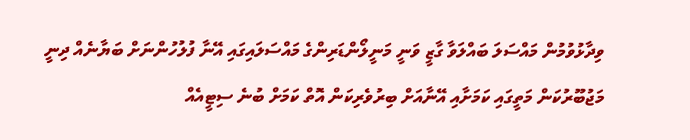ވިދާޅުވުމުން މައްސަލަ ބައްލަވާ ގާޒީ ވަނީ މަނީލޯންޑަރިންގެ މައްސަލައިގައި އޭނާ ފުލުހުންނަށް ބަޔާނެއް ދިނީ މަޖުބޫރުކަން މަތީގައި ކަމަށާއި އޭނާއަށް ބިރުވެރިކަން އޮތް ކަމަށް ބުނެ ސިޓީއެއް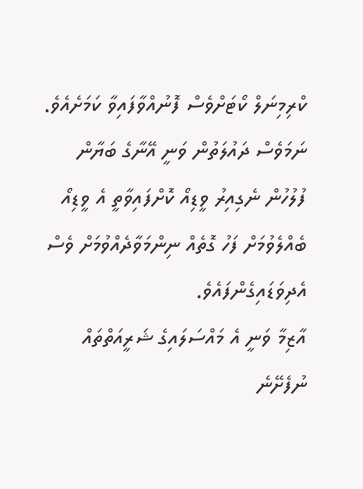ކްރިމިނަލް ކޯޓަށްވެސް ފޮނުއްވާފައިވާ ކަމަށެއެވެ.
ނަމަވެސް ދައުލަތުން ވަނީ އޭނާގެ ބަޔާން ފުލުހުން ނެގިއިރު ވީޑިއޯ ކޮށްފައިވާތީ އެ ވީޑިއޯ ބެއްލެވުމަށް ފަހު ގޮތެއް ނިންމަވާދެއްވުމަށް ވެސް އެދިވަޑައިގެންފައެވެ.
އާޒިމާ ވަނީ އެ މައްސަލައިގެ ޝަރީއަތްތައް ނުފެށޭނެ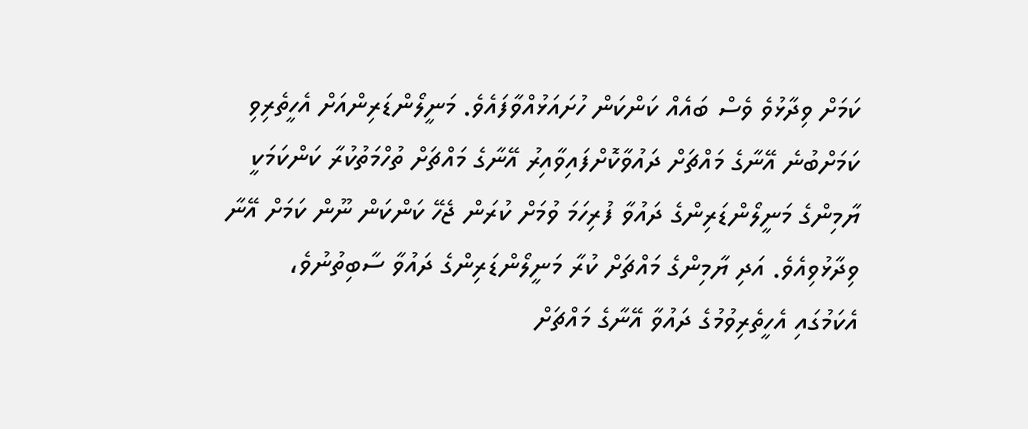ކަމަށް ވިދާޅުވެ ވެސް ބައެއް ކަންކަން ހުށައަޅުއްވާފައެވެ. މަނީލޯންޑަރިންއަށް އެހީތެރިވި ކަމަށްބުނެ އޭނާގެ މައްޗަށް ދައުވާކޮށްފައިވާއިރު އޭނާގެ މައްޗަށް ތުހްމަތުކުރާ ކަންކަމަކީ ޔާމިންގެ މަނީލޯންޑަރިންގެ ދައުވާ ފުރިހަމަ ވުމަށް ކުރަން ޖެހޭ ކަންކަން ނޫން ކަމަށް އޭނާ ވިދާޅުވިއެވެ. އަދި ޔާމިންގެ މައްޗަށް ކުރާ މަނީލޯންޑަރިންގެ ދައުވާ ސާބިތުނުވެ، އެކަމުގައި އެހީތެރިވުމުގެ ދައުވާ އޭނާގެ މައްޗަށް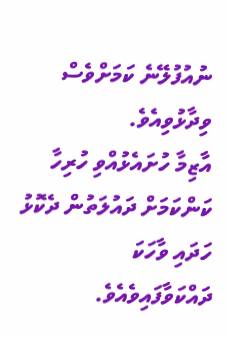ނުއުފުލޭނެ ކަމަށްވެސް ވިދާޅުވިއެވެ.
އާޒިމާ ހުށައެޅުއްވި ހުރިހާ ކަންކަމަށް ދައުލަތުން ދެކޮޅު ހަދައި ވާހަކަ ދައްކަވާފައިވެއެވެ.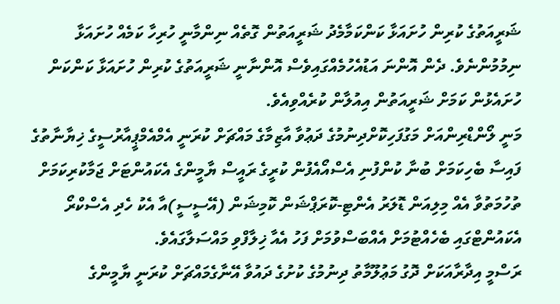ޝަރީއަތުގެ ކުރިން ހުށައަޅާ ކަންކަމާމެދު ޝަރީއަތުން ގޮތެއް ނިންމާނީ ހުރިހާ ކަމެއް ހުށައަޅާ ނިމުމުންނެވެ. ދެން އޮންނަ އަޑުއެހުމެއްގައިވެސް އޮންނާނީ ޝަރީއަތުގެ ކުރިން ހުށައަޅާ ކަންކަން ހުށައެޅުން ކަމަށް ޝަރީއަތުން އިއުލާން ކުރެއްވިއެވެ.
މަނީ ލޯންޑްރިންއަށް މަގުފަހިކޮށްދިނުމުގެ ދަޢުވާ އާޒިމާގެ މައްޗަށް ކުރަނީ އެމްއެމްޕީއާރުސީގެ ޚިޔާނާތުގެ ފައިސާ ބެހިކަމަށް ބުނާ ކުންފުނި އެސްއޯއެފުން ކުރީގެ ރައީސް ޔާމީންގެ އެކައުންޓަށް ޖަމާކުރިކަމަށް ތުހުމަތުވާ އެއް މިލިއަން ޑޮލަރު އެންޓި-ކޮރަޕްޝަން ކޮމިޝަން (އޭސީސީ)އާ އެކު ހެދި އެސްކްރޯ އެކައުންޓްގައި ބެހެއްޓުމަށް އެއްބަސްވުމަށް ފަހު އެއާ ޚިލާފްވި މައްސަލާގައެވެ.
ރަސްމީ އިދާރާއަކަށް ދޮގު މަޢުލޫމާތު ދިނުމުގެ ކުށުގެ ދައުވާ އޭނާގެމައްޗަށް ކުރަނީ ޔާމީންގެ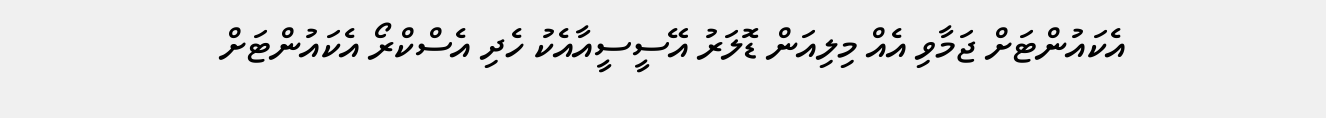އެކައުންޓަށް ޖަމާވި އެއް މިލިއަން ޑޮލަރު އޭސީސީއާއެކު ހެދި އެސްކްރޯ އެކައުންޓަށް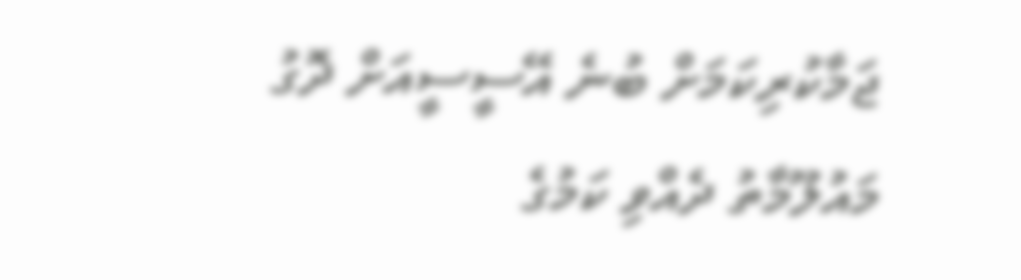ޖަމާކުރިކަމަށް ބުނެ އޭސީސީއަށް ދޮގު މައުލޫމާތު ދެއްވި ކަމުގެ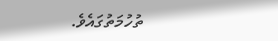ތުހުމަތުގައެވެ.